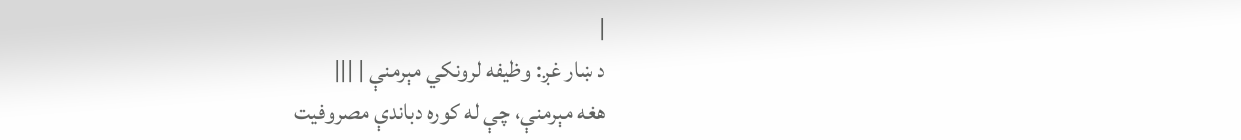|
د ښار غږ: وظيفه لرونکي مېرمنې | |||
هغه مېرمنې، چې له کوره دباندې مصروفيت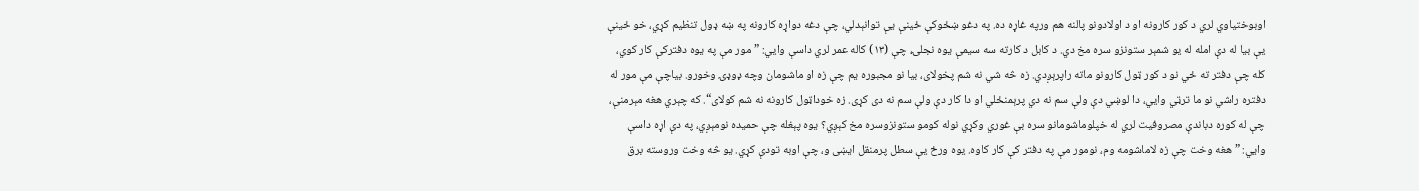اوبوختياوي لري د کور کارونه او د اولادونو پالنه هم ورپه غاړه ده. په دغو ښځوکې ځينې يې توانېدلي، چې دغه دواړه کارونه په ښه ډول تنظيم کړي، خو ځينې يې بيا له دې امله له يو شمېر ستونزو سره مخ دي. د کابل د کارته سه سيمې يوه نجلۍ، چې (١٣) کاله عمر لري داسې وايي: ”مور مې په يوه دفترکې کار کوي، کله چې دفتر ته ځي نو د کور ټول کارونو ماته راپرېږدي. زه څه شي نه شم پخولای، بيا نو مجبوره يم چې زه او ماشومان وچه ډوډۍ وخورو. بياچې مې مور له دفتره راشي نو ما ترټي وايي، دا لوښي دې ولې سم نه دي پرېمنځلي او دا کار دې ولې سم نه دی کړی. زه خوداټول کارونه نه شم کولای“. که چېري هغه مېرمنې، چې له کوره دباندې مصروفيت لري له خپلوماشومانو سره بې غوري وکړي نوله کومو ستونزوسره مخ کېږي؟ يوه پېغله چې حميده نومېږي، په دې اړه داسې وايي: ”هغه وخت چې زه لاماشومه وم، نومور مې په دفتر کې کار کاوه. يوه ورځ يې سطل پرمنقل ايښی و، چې اوبه تودې کړي. يو څه وخت وروسته برق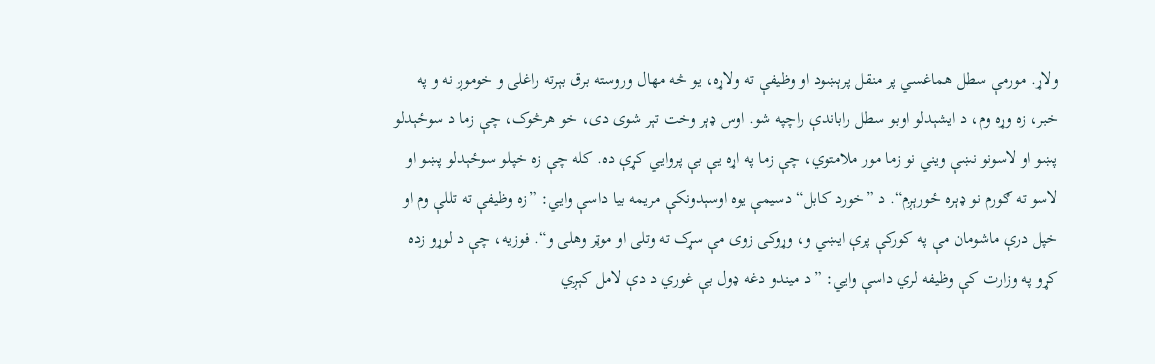ولاړ. مورمې سطل هماغسي پر منقل پرېښود او وظيفې ته ولاړه، يو څه مهال وروسته برق بېرته راغلی و خوموږ نه و په خبر، زه وړه وم، د ايشېدلو اوبو سطل راباندې راچپه شو. اوس ډېر وخت تېر شوی دی، خو هرڅوک، چې زما د سوځېدلو پښو او لاسونو نښې ويني نو زما مور ملامتوي، چې زما په اړه يې بې پروايي کړې ده. کله چې زه خپلو سوځېدلو پښو او لاسو ته ګورم نو ډېره ځورېږم“. د ”خورد کابل“ دسيمې يوه اوسېدونکې مريمه بيا داسې وايي: ”زه وظيفې ته تللې وم او خپل درې ماشومان مې په کورکې پرې ايښي و، وړوکی زوی مې سړک ته وتلی او موټر وهلی و“. فوزيه، چې د لوړو زده کړو په وزارت کې وظيفه لري داسې وايي: ”د ميندو دغه ډول بې غوري د دې لامل کېږي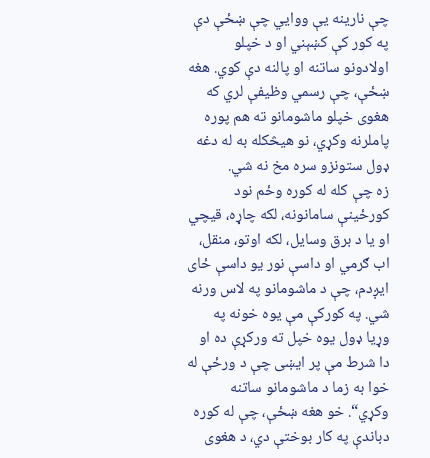چې نارينه يې ووايي چې ښځې دې په کور کې کښېني او د خپلو اولادونو ساتنه او پالنه دې کوي. هغه ښځې، چې رسمي وظيفې لري که هغوی خپلو ماشومانو ته هم پوره پاملرنه وکړي، نو هيڅکله به له دغه ډول ستونزو سره مخ نه شي.
زه چې کله له کوره وځم نود کورځينې سامانونه، لکه چاړه، قيچي او يا د برق وسايل، لکه اوتو، منقل، اب ګرمي او داسې نور يو داسې ځای ايږدم، چې د ماشومانو په لاس ورنه شي. په کورکې مې يوه خونه په وړيا ډول يوه خپل ته ورکړې ده او دا شرط مې پر ايښی چې د ورځې له خوا به زما د ماشومانو ساتنه وکړي“. خو هغه ښځې، چې له کوره دباندې په کار بوختې دي، د هغوی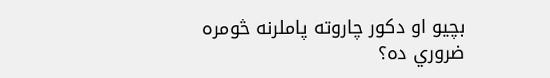بچيو او دکور چاروته پاملرنه څومره ضروري ده؟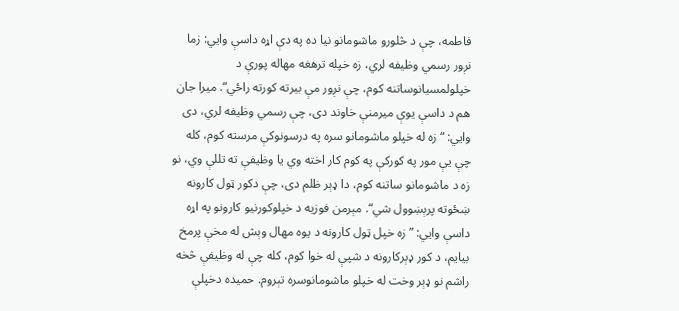فاطمه، چې د څلورو ماشومانو نيا ده په دې اړه داسې وايي: زما نږور رسمي وظيفه لري، زه خپله ترهغه مهاله پورې د خپلولمسيانوساتنه کوم، چې نږور مې بيرته کورته راځي“. ميرا جان هم د داسې يوې ميرمنې خاوند دی، چې رسمي وظيفه لري، دی وايي: “زه له خپلو ماشومانو سره په درسونوکې مرسته کوم، کله چې يې مور په کورکې په کوم کار اخته وي يا وظيفې ته تللې وي، نو زه د ماشومانو ساتنه کوم، دا ډېر ظلم دی، چې دکور ټول کارونه ښځوته پرېښوول شي“. مېرمن فوزيه د خپلوکورنيو کارونو په اړه داسې وايي: ”زه خپل ټول کارونه د يوه مهال وېش له مخې پرمخ بيايم، د کور ډېرکارونه د شپې له خوا کوم، کله چې له وظيفې څخه راشم نو ډېر وخت له خپلو ماشومانوسره تېروم. حميده دخپلې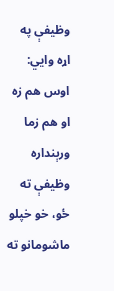وظيفې په اړه وايي: اوس هم زه او هم زما ورېنداره وظيفې ته ځو، خو خپلو ماشومانو ته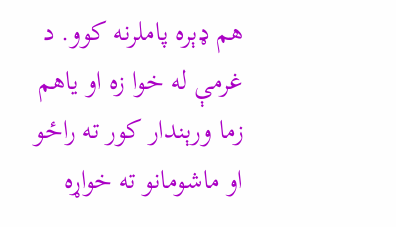هم ډېره پاملرنه کوو. د غرمې له خوا زه او ياهم زما ورېندار کور ته راځو او ماشومانو ته خواړه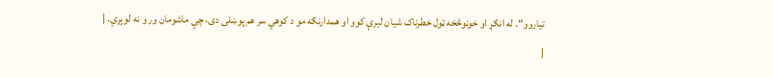تياروو“. له انګړ او خونوڅخه ټول خطرناک شيان ليرې کوو او همدارنګه مو د کوهي سر هم پوښلی دی، چې ماشومان ور و نه لوېږي. |
|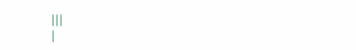|||
|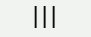|||